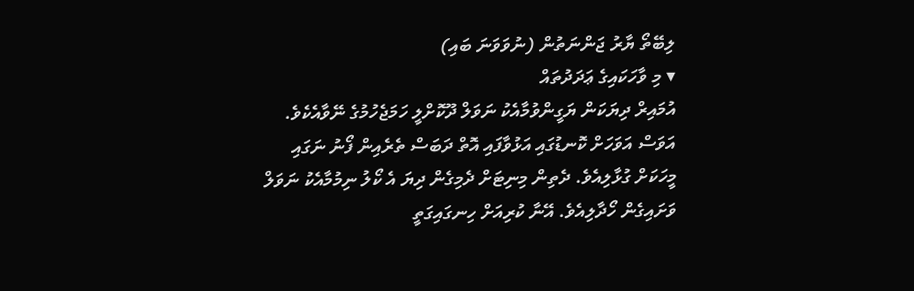ލިބޭތޯ ޔާރު ޖަންނަތުން (ނުވަވަނަ ބައި)
▾ މި ވާހަކައިގެ ޢަދަދުތައް
އުމައިރް ދިޔަކަން ޔަގީންވުމާއެކު ނަވަލް ދޫކޮށްލީ ހަމަޖެހުމުގެ ނޭވާއެކެވެ. އަވަސް އަވަހަށް ކޮނޑުގައި އަޅުވާފައި އޮތް ދަބަސް ތެރެއިން ފޯނު ނަގައި މީހަކަށް ގުޅާލިއެވެ. ދެތިން މިނިޓަށް ދެމިގެން ދިޔަ އެ ކޯލު ނިމުމާއެކު ނަވަލް ވަށައިގެން ހޯދާލިއެވެ. އޭނާ ކުރިއަށް ހިނގައިގަތީ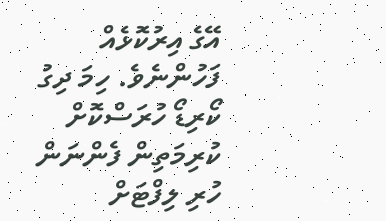އޭގެ އިރުކޮޅެއް ފަހުންނެވެ. ހިމަ ދިގު ކޯރިޑޯ ހުރަސްކޮށް ކުރިމަތިން ފެންނަން ހުރި ލިފްޓަށް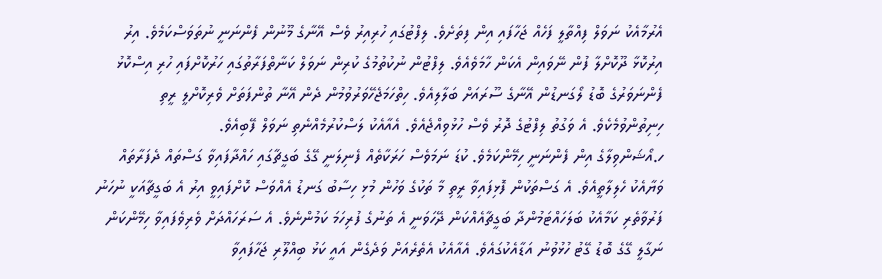އެރުމާއެކު ނަވަލް ފިއްތާލީ ފަހެއް ޖަހާފައި އިން ފިތަށެވެ. ލިފްޓުގައި ހުރިއިރު ވެސް އޭނާގެ މޫނުން ފެންނަނީ ނުތަވަސްކަމެވެ. އިރު އިރުކޮޅާ ދޫކޮށްލާ ފުން ނޭވައިން އެކަން ހާމަވެއެވެ. ލިފްޓުން ނުކުތުމުގެ ކުރިން ނަވަލް ކަނާތްފަރާތުގައި ހަރުކޮށްފައި ހުރި އިސްކޮޅު ފެންނަވަރުގެ ބޮޑު ލޯގަނޑުން އޭނާގެ ސޫރައަށް ބަލާލިއެވެ. ހިތްހަމަޖެހޭވަރުވުމުން ދެން އޭނާ ތުންފަތަށް ވެރިކޮށްލީ ރީތި ހިނިތުންވުމެކެވެ. އެ ވަގުތު ލިފްޓުގެ ދޮރު ވެސް ހުޅުވިއްޖެއެވެ. އެއާއެކު ލަސްކުރުމެއްނެތި ނަވަލް ފޭބިއެވެ.
ހ.އޯޝަންވިލާގެ އިން ފެންނަނީ ހިމޭންކަމެވެ. ކުޑަ ނަމަވެސް ހަރަކާތެއް ފެނިލަނީ ގޭގެ ބަގީޗާގައި ހައްދާފައިވާ ގަސްތައް ދެފަރާތައް ވަޔާއެކު ހެލިލާތީއެވެ. އެ ގަސްތަކުން ފޮޅިފައިވާ ރީތި މާ ތަކުގެ ވަހުން މުޅި ހިސާބު ގަނޑު އެއްވަސް ކޮށްފައިވީ އިރު އެ ބަގީޗާއަކީ ނުހަނު ފަރުވާތެރި ކަމާއެކު ބަލަހައްޓަމުންދާ ބަގީޗާއެއްކަން ދޭހަވަނީ އެ ތަނުގެ ފުރިހަމަ ކަމުންނެވެ. އެ ސަރަހައްދަށް ވެރިވެފައިވާ ހިމޭންކަން ނަގާލީ ގޭގެ ބޮޑު ގޭޓު ހުޅުވުނު އަޑާއެކުގައެވެ. އެއާއެކު އެތެރެއަށް ވަދެގެން އައީ ކަޅު ބިއްލޫރި ޖަހާފައިވާ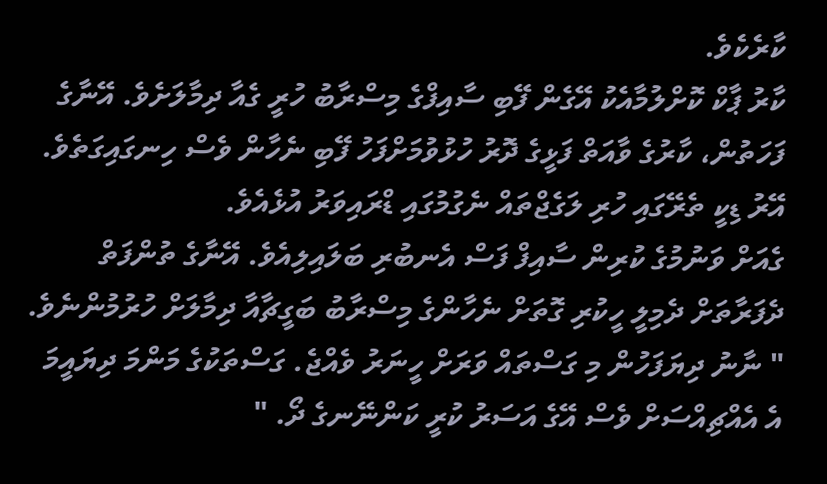ކާރެކެވެ.
ކާރު ޕާކް ކޮށްލުމާއެކު އޭގެން ފޭބި ސާއިފްގެ މިސްރާބު ހުރީ ގެއާ ދިމާލަށެވެ. އޭނާގެ ފަހަތުން، ކާރުގެ ވާއަތް ފަޅީގެ ދޮރު ހުޅުވުމަށްފަހު ފޭބި ނެހާން ވެސް ހިނގައިގަތެވެ. އޭރު ޑިކީ ތެރޭގައި ހުރި ލަގެޖްތައް ނެގުމުގައި ޑްރައިވަރު އުޅެއެވެ.
ގެއަށް ވަނުމުގެ ކުރިން ސާއިފް ފަސް އެނބުރި ބަލައިލިއެވެ. އޭނާގެ ތުންފަތް ދެފަރާތަށް ދެމިލީ ހީކުރި ގޮތަށް ނެހާންގެ މިސްރާބު ބަގީޗާއާ ދިމާލަށް ހުރުމުންނެވެ.
" ނާނު ދިޔަފަހުން މި ގަސްތައް ވަރަށް ހީނަރު ވެއްޖެ. ގަސްތަކުގެ މަންމަ ދިޔައީމަ އެ އެއްޗިއްސަށް ވެސް އޭގެ އަސަރު ކުރީ ކަންނޭނގެ ދޯ. "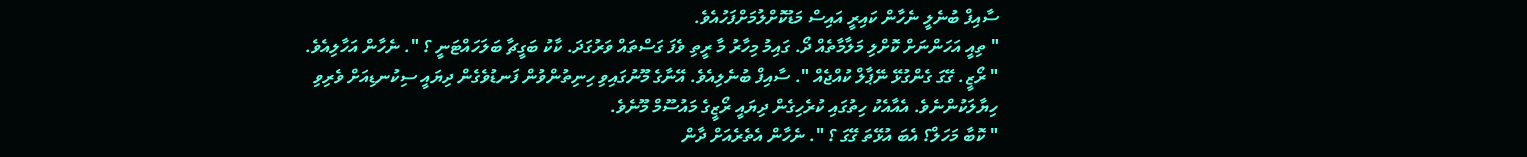ސާއިފް ބުނެލީ ނެހާން ކައިރީ އައިސް މަޑުކޮށްލުމަށްފަހުއެވެ.
" ތިއީ އަހަންނަށް ކޮށްލި މަލާމާތެއް ދޯ. ގައިމު މިހާރު މާ ރީތި ވެފަ ގަސްތައް ވަރުގަދަ. ކާކު ބަގީޗާ ބަލަހައްޓަނީ ؟ ". ނެހާން އަހާލިއެވެ.
" ރޯޒީ. ގޭގަ ގެންގުޅޭ ނޭޕާލް ކުއްޖެއް ". ސާއިފް ބުނެލިއެވެ. އޭނާގެ މޫނުގައިވި ހިނިތުންވުން ފަނޑުވެގެން ދިޔައީ ސިކުނޑިއަށް ވެރިވި ހިޔާލަކުންނެވެ. އެއާއެކު ހިތުގައި ކުރެހިގެން ދިޔައީ ރޯޒީގެ މައުސޫމް މޫނެވެ.
" ކޮބާ މަހަލް؟ އެބަ އުޅޭތަ ގޭގަ ؟ ". ނެހާން އެތެރެއަށް ދާން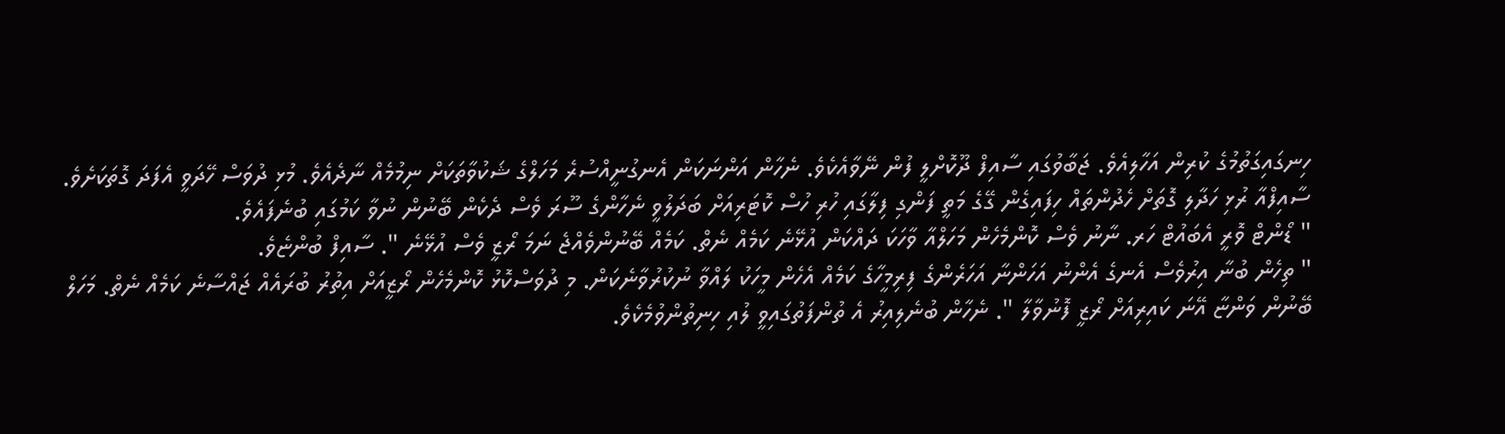ހިނގައިގަތުމުގެ ކުރިން އަހާލިއެވެ. ޖަބާވުގައި ސާއިފް ދޫކޮށްލީ ފުން ނޭވާއެކެވެ. ނެހާން އަންނަކަން އެނގުނީއްސުރެ މަހަލްގެ ޝަކުވާތަކަށް ނިމުމެއް ނާދެއެވެ. މުޅި ދުވަސް ހޭދަވީ އެފަދަ ގޮތަކަށެވެ. ސާއިފްއާ ރުޅި ހަދާލި ގޮތަށް ހެދުންތައް ހިފައިގެން ގޭގެ މަތީ ފަންގި ފިލާގައި ހުރި ހުސް ކޮޓަރިއަށް ބަދަލުވީ ނެހާންގެ ސޫރަ ވެސް ދެކެން ބޭނުން ނުވާ ކަމުގައި ބުނެފައެވެ.
" ޑޯންޓް ވޮރީ އެބައުޓް ހަރ. ނާނު ވެސް ކޮންމެހެން މަހަލްއާ ވާހަކަ ދައްކަން އުޅޭނެ ކަމެއް ނެތް. ކަމެއް ބޭނުންވެއްޖެ ނަމަ ރޯޒީ ވެސް އުޅޭނެ ". ސާއިފް ބުންޏެވެ.
" ތިހެން ބުނާ އިރުވެސް އެނގެ އެންނު އަހަންނާ އަހަރެންގެ ފިރިމީހާގެ ކަމެއް އެހެން މީހަކު ލައްވާ ނުކުރުވާނެކަން. މި ދުވަސްކޮޅު ކޮންމެހެން ރޯޒީއަށް އިތުރު ބުރައެއް ޖައްސާނެ ކަމެއް ނެތް. މަހަލް ބޭނުން ވަންޏާ އޭނަ ކައިރިއަށް ރޯޒީ ފޮނުވާލާ ". ނެހާން ބުނެލިއިރު އެ ތުންފަތުގައިވީ ލުއި ހިނިތުންވުމެކެވެ.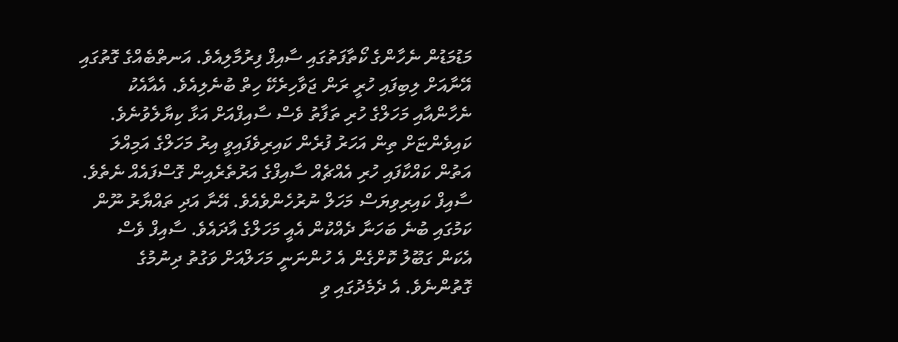މަޑުމަޑުން ނެހާންގެ ކޯތާފަތުގައި ސާއިފް ފިރުމާލިއެވެ. އަނތްބެއްގެ ގޮތުގައި އޭނާއަށް ލިބިފައި ހުރީ ރަން ޖަވާހިރެކޭ ހިތް ބުނެލިއެވެ. އެއާއެކު ނެހާންއާއި މަހަލްގެ ހުރި ތަފާތު ވެސް ސާއިފްއަށް އަޅާ ކިޔާލެވުނެވެ. ކައިވެންޏަށް ތިން އަހަރު ފުރެން ކައިރިވެފައިވީ އިރު މަހަލްގެ އަމިއްލަ އަތުން ކައްކާފައި ހުރި އެއްޗެއް ސާއިފްގެ އަރުތެރެއިން ގޮސްފައެއް ނެތެވެ. ސާއިފް ކައިރިވިޔަސް މަހަލް ނުރުހެންވެއެވެ. އޭނާ އަދި ތައްޔާރު ނޫން ކަމުގައި ބުނެ ބަހަނާ ދެއްކުން އެއީ މަހަލްގެ އާދައެވެ. ސާއިފް ވެސް އެކަން ގަބޫލު ކޮށްގެން އެ ހުންނަނީ މަހަލްއަށް ވަގުތު ދިނުމުގެ ގޮތުންނެވެ. އެ ދެމެދުގައި ވި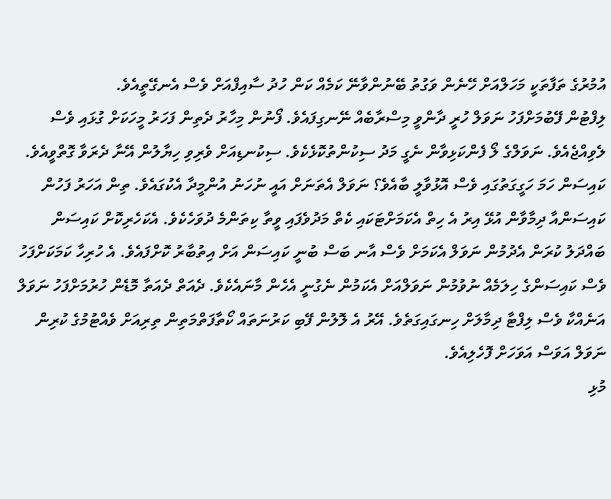އުމުރުގެ ތަފާތަކީ މަހަލްއަށް ހޭނެން ވަގުތު ބޭނުންވާނޭ ކަމެއް ކަން ހުދު ސާއިފްއަށް ވެސް އެނގޭތީއެވެ.
ލިފްޓުން ފޭބުމަށްފަހު ނަވަލް ހުރީ ދާންވީ މިސްރާބެއް ނޭނގިފައެވެ. ފޯނުން މިހާރު ދެތިން ފަހަރު މީހަކަށް ގުޅައި ވެސް ލެވިއްޖެއެވެ. ނަވަލްގެ ލޯ ފެންކަޅިވާން ނެގީ މަދު ސިކުންތުކޮޅެކެވެ. ސިކުނޑިއަށް ވެރިވި ހިޔާލުން އޭނާ ދެރަވާ ގޮތްވީއެވެ. ކައިސަން ހަމަ ހަގީގަތުގައި ވެސް އޮޅުވާލީ ބާއެވެ؟ ނަވަލް އެތަނަށް އައީ ނުހަނު އުންމީދާ އެކުގައެވެ. ތިން އަހަރު ފަހުން ކައިސަންއާ ދިމާވާން އުޅޭ އިރު އެ ހިތް އެކަމަށްޓަކައި ކެތް މަދުވެފައި ވީތާ ކިތަންމެ ދުވަހެކެވެ. އެކަހެރިކޮށް ކައިސަން ބައްދަލު ކުރަން އެދުމުން ނަވަލް އެކަމަށް ވެސް އާނ ބަސް ބުނީ ކައިސަން އަށް އިތުބާރު ކޮށްފައެވެ. އެ ހުރިހާ ކަމަކަށްފަހު ވެސް ކައިސަންގެ ހިލަމެއް ނުވުމުން ނަވަލްއަށް އެކަމުން ނެގުނީ އެހެން މާނައެކެވެ. ދެއަތް ދެއަތާ މޮޑެން ހުރުމަށްފަހު ނަވަލް އަނެއްކާ ވެސް ލިފްޓާ ދިމާލަށް ހިނގައިގަތެވެ. އޭރު އެ ލޮލުން ފޭބި ކަރުނަތައް ކޯތާފަތްމަތިން ތިރިއަށް ވެއްޓުމުގެ ކުރިން ނަވަލް އަވަސް އަވަހަށް ފޮހެލިއެވެ.
މުޅި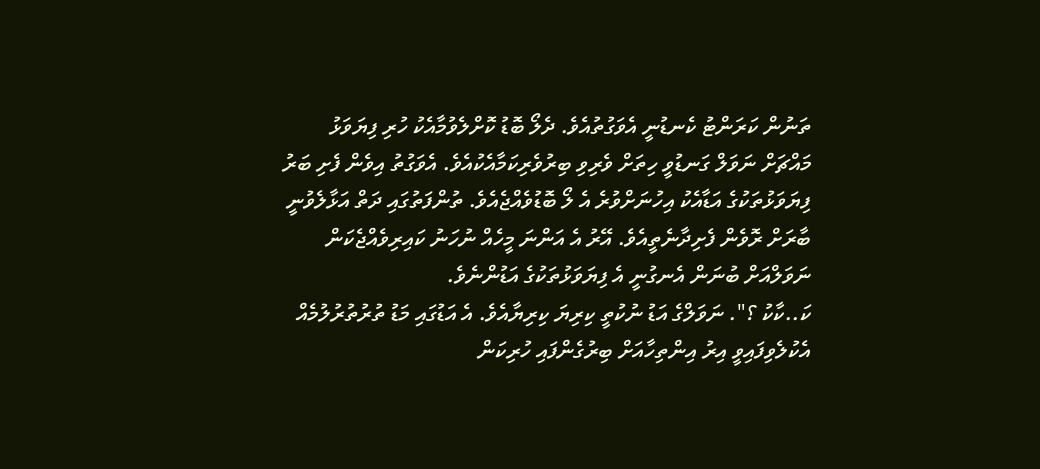ތަނުން ކަރަންޓު ކެނޑުނީ އެވަގުތުއެވެ. ދެލޯ ބޮޑު ކޮށްލެވުމާއެކު ހުރި ފިޔަވަޅު މައްޗަށް ނަވަލް ގަނޑުވީ ހިތަށް ވެރިވި ބިރުވެރިކަމާއެކުއެވެ. އެވަގުތު އިވެން ފެށި ބަރު ފިޔަވަޅުތަކުގެ އަޑާއެކު އިހުނަށްވުރެ އެ ލޯ ބޮޑުވެއްޖެއެވެ. ތުންފަތުގައި ދަތް އަޅާލެވުނީ ބާރަށް ރޮވެން ފެށިދާނެތީއެވެ. އޭރު އެ އަންނަ މީހެއް ނުހަނު ކައިރިވެއްޖެކަން ނަވަލްއަށް ބުނަން އެނގުނީ އެ ފިޔަވަޅުތަކުގެ އަޑުންނެވެ.
ކަ..ކާކު ؟". ނަވަލްގެ އަޑު ނުކުތީ ކިރިޔަ ކިރިޔާއެވެ. އެ އަޑުގައި މަޑު ތުރުތުރުލުމެއް އެކުލެވިފައިވީ އިރު އިންތިހާއަށް ބިރުގެންފައި ހުރިކަން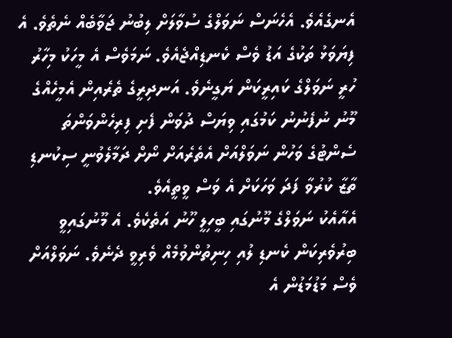އެނގެއެވެ. އެހެނަސް ނަވަލްގެ ސުވާލަށް ލިބުނު ޖަވާބެއް ނެތެވެ. އެ ފިޔަވަޅު ތަކުގެ އަޑު ވެސް ކެނޑިއްޖެއެވެ. ނަމަވެސް އެ މީހަކު މިހާރު ހުރީ ނަވަލްގެ ކައިރީކަން ޔަގީނެވެ. އަނދިރީގެ ތެރެއިން އެމީހެއްގެ މޫނު ނުފެނުނު ކަމުގައި ވިޔަސް ދުވަން ފެށި ފިރިހެންވަންތަ ސެންޓުގެ ވަހުން ނަވަލްއަށް އެތެރެއަށް ނޯށް ދަމާލެވުނީ ސިކުނޑި ތާޒާ ކުރުވާ ފަދަ ވަހަކަށް އެ ވަސް ވީތީއެވެ.
އެއާއެކު ނަވަލްގެ މޫނުގައި ބީހިލީ ހޫނު އަތެކެވެ. އެ މޫނުގައިވީ ބިރުވެރިކަން ކެނޑި ލުއި ހިނިތުންވުމެއް ވެރިވީ ދެނެވެ. ނަވަލްއަށް ވެސް މަޑުމަޑުން އެ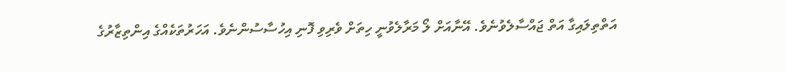އަތްތިލައިގާ އަތް ޖައްސާލެވުނެވެ. އޭނާއަށް ލޯ މަރާލެވުނީ ހިތަށް ވެރިވި ފޮނި އިހުސާސުންނެވެ. އަހަރުތަކެއްގެ އިންތިޒާރުގެ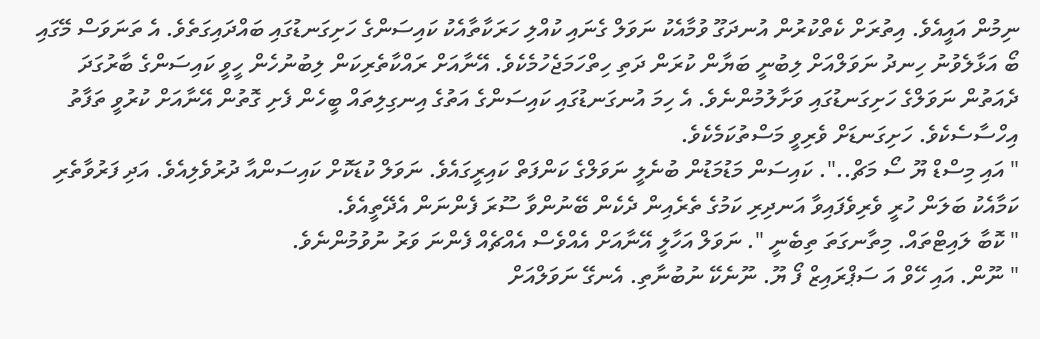ނިމުން އައީއެވެ. އިތުރަށް ކެތްކުރުން އުނދަގޫ ވުމާއެކު ނަވަލް ގެނައި ކުއްލި ހަރަކާތާއެކު ކައިސަންގެ ހަށިގަނޑުގައި ބައްދައިގަތެވެ. އެ ތަނަވަސް މޭގައި ބޯ އަޅާލެވުނު ހިނދު ނަވަލްއަށް ލިބުނީ ބަޔާން ކުރަން ދަތި ހިތްހަމަޖެހުމެކެވެ. އޭނާއަށް ރައްކާތެރިކަން ލިބުނުހެން ހީވީ ކައިސަންގެ ބާރުގަދަ ދެއަތުން ނަވަލްގެ ހަށިގަނޑުގައި ވަށާލުމުންނެވެ. އެ ހިމަ އުނގަނޑުގައި ކައިސަންގެ އަތުގެ އިނގިލިތައް ބީހެން ފެށި ގޮތުން އޭނާއަށް ކުރުވީ ތަފާތު އިހްސާސެކެވެ. ހަށިގަނޑަށް ވެރިވީ މަސްތުކަމެކެވެ.
" އައި މިސްޑް ޔޫ ސޯ މަޗް..". ކައިސަން މަޑުމަޑުން ބުނެލީ ނަވަލްގެ ކަންފަތް ކައިރީގައެވެ. ނަވަލް ކުޑަކޮށް ކައިސަންއާ ދުރުވެލިއެވެ. އަދި ފަރުވާތެރި ކަމާއެކު ބަލަން ހުރީ ވެރިވެފައިވާ އަނދިރި ކަމުގެ ތެރެއިން ދެކެން ބޭނުންވާ ސޫރަ ފެންނަން އެދޭތީއެވެ.
" ކޮބާ ލައިޓްތައް. މިތާނގަތަ ތިބެނީ ". ނަވަލް އަހާލީ އޭނާއަށް އެއްވެސް އެއްޗެއް ފެންނަ ވަރު ނުވުމުންނެވެ.
" ނޫން. އައި ހޭވް އަ ސަޕްރައިޒް ފޯ ޔޫ. ނޫނެކޭ ނުބުނާތި. އެނގޭ ނަވަލްއަށް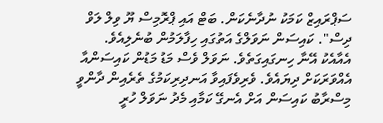ސަޕްރައިޒް ކަމަކު ނުދާނެކަން. ބަޓް އައި ޕްރޮމިސް ޔޫ ވިލް ލަވް ދިސް". ކައިސަން ނަވަލްގެ އަތުގައި ހިފާލަމުން ބުނެލިއެވެ. އެއާއެކު އޭނާ ހިނގައިގަތެވެ. ނަވަލް ވެސް މަޑު މަޑުން ކައިސަންއާ އެއްވަރަކަށް ދިޔައެވެ. ވެރިވެފައިވާ އަނދިރިކަމުގެ ތެރެއިން ދާންވީ މިސްރާބު ކައިސަން އަށް އެނގޭ ކަމާއި މެދު ނަވަލް ހުރީ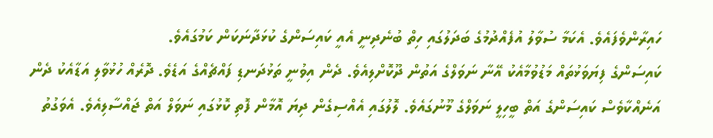ހައިރާންވެފައެވެ. އެކަމާ ސުވާލު އުފެއްދުމުގެ ބަދަލުގައި ހިތް ބުނެދިނީ އެއީ ކައިސަންގެ ކުޅަދާނަކަން ކަމުގައެވެ.
ކައިސަންގެ ފިޔަވަޅުތައް މަޑުވުމާއެކު އޭނާ ނަވަލްގެ އަތުން ދޫކޮށްލިއެވެ. ދެން އިވުނީ ތަޅުދަނޑި ފައްޗެއްގެ އަޑެވެ. ދޮރެއް ހުޅުވާލި އަޑާއެކު ދެން އަނެއްކާވެސް ކައިސަންގެ އަތް ބީހިލީ ނަވަލްގެ މޫނުގައެވެ. ލޮލުގައި އެއްސިގެން ދިޔަ އޮމާން ފޮތި ކޮޅުގައި ނަވަލް އަތް ޖައްސާލިއެވެ. އެވަގުތު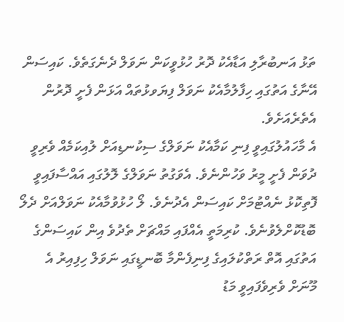ތަޅު އަނބުރާލި އަޑާއެކު ދޮރު ހުޅުވީކަން ނަވަލް ދެނެގަތެވެ. ކައިސަން އޭނާގެ އަތުގައި ހިފާލުމާއެކު ނަވަލް ފިޔަވޅުތައް އަޅަން ފެށީ ދޮރުން އެތެރެއަށެވެ.
އެ މާހައުލުގައިވީ ފިނި ކަމާއެކު ނަވަލްގެ ސިކުނޑިއަށް ލުއިކަމެއް ވެރިވީ ދުވަން ފެށީ މީރު ވަހުންނެވެ. އެވަގުތު ނަވަލްގެ ލޮލުގައި އައްސާފައިވީ ފޮތިކޮޅު ނެއްޓުމަށް ކައިސަން އެދުނެވެ. ލޯ ހުޅުވުމާއެކު ނަވަލްއަށް ދެލޯ ބޮޑުކޮށްލެވުނެވެ. ކުރިމަތީ އެއްފައި މައްޗަށް ތެދުވެ އިން ކައިސަންގެ އަތުގައި އޮތް ރަތްކުލައިގެ ފިނިފެންމާ ބޮނޑީގައި ނަވަލް ހިފިއިރު އެ މޫނަށް ވެރިވެފައިވީ މަޑު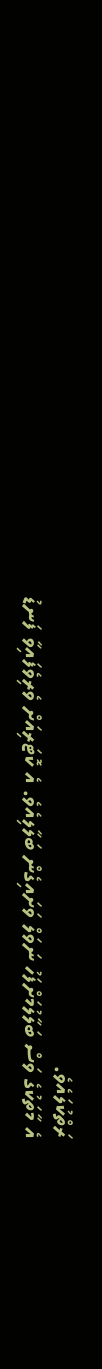ރަތްކުލައެވެ.
އެ މާތަކުގެ ވަސް ބަލާލުމަށްފަހު ނަވަލް ވަށައިގެން ބަލާލިއެވެ. އެ ކޮޓަރިއަށް ވެރިވެފައިވާ ފަނޑު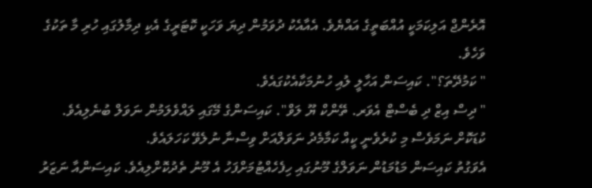އޮރެންޖް އަލިކަމަކީ އުއްބަތީގެ އައްޔެވެ. އެއާއެކު ދުވަމުން ދިޔަ ވަހަކީ ކޮޓަރީގެ އެކި ދިމާލުގައި ހުރި މާ ތަކުގެ ވަހެވެ.
" ކަމުދޭތަ؟". ކައިސަން އަހާލީ ލުއި ހުނުމަކާއެކުގައެވެ.
" ދިސް އިޒް ދި ބެސްޓް އެވަރ. ތޭންކް ޔޫ ލަވް". ކައިސަންގެ މޭގައި ލައްވެލަމުން ނަވަލް ބުނެލިއެވެ. ކުޑަކޮށް ނަމަވެސް މި ކުރެވެނީ ކީއް ކަމާމެދު ނަވަލްއަށް ވިސްނާ ނުލެވޭ ކަހަލައެވެ.
އެވަގުތު ކައިސަން މަޑުމަޑުން ނަވަލްގެ މޫނުގައި ހިފެހެއްޓުމަށްފަހު އެ މޫނު ތެދުކޮށްލިއެވެ. ކައިސަންއާ ނަޒަރު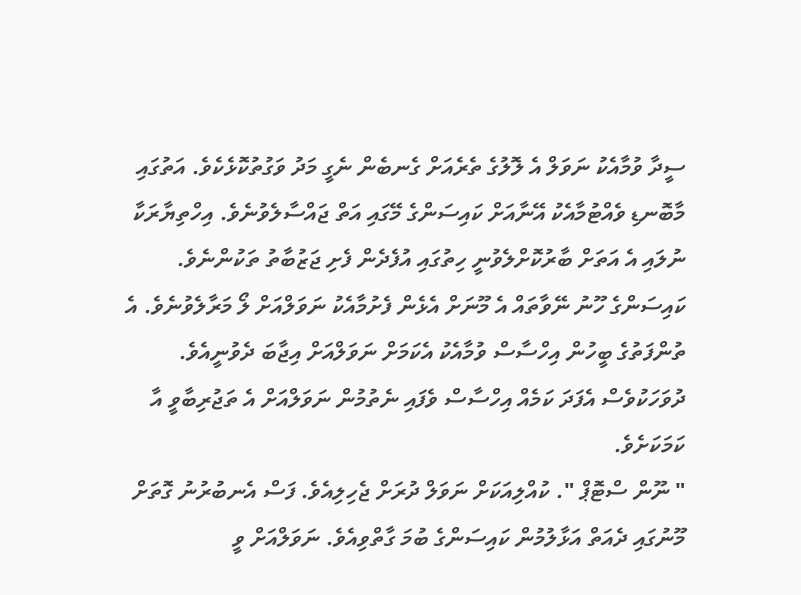ސީދާ ވުމާއެކު ނަވަލް އެ ލޮލުގެ ތެރެއަށް ގެނބެން ނެގީ މަދު ވަގުތުކޮޅެކެވެ. އަތުގައި މާބޮނޑި ވެއްޓުމާއެކު އޭނާއަށް ކައިސަންގެ މޭގައި އަތް ޖައްސާލެވުނެވެ. އިހްތިޔާރަކާ ނުލައި އެ އަތަށް ބާރުކޮށްލެވުނީ ހިތުގައި އުފެދެން ފެށި ޖަޒުބާތު ތަކުންނެވެ. ކައިސަންގެ ހޫނު ނޭވާތައް އެ މޫނަށް އެޅެން ފެށުމާއެކު ނަވަލްއަށް ލޯ މަރާލެވުނެވެ. އެ ތުންފަތުގެ ބީހުން އިހްސާސް ވުމާއެކު އެކަމަށް ނަވަލްއަށް އިޖާބަ ދެވުނީއެވެ. ދުވަހަކުވެސް އެފަދަ ކަމެއް އިހްސާސް ވެފައި ނެތުމުން ނަވަލްއަށް އެ ތަޖުރިބާވީ އާ ކަމަކަށެވެ.
" ނޫން ސްޓޮޕް ". ކުއްލިއަކަށް ނަވަލް ދުރަށް ޖެހިލިއެވެ. ފަސް އެނބުރުނު ގޮތަށް މޫނުގައި ދެއަތް އަޅާލުމުން ކައިސަންގެ ބުމަ ގާތްވިއެވެ. ނަވަލްއަށް ވީ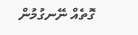ގޮތެއް ނޭނގުމުން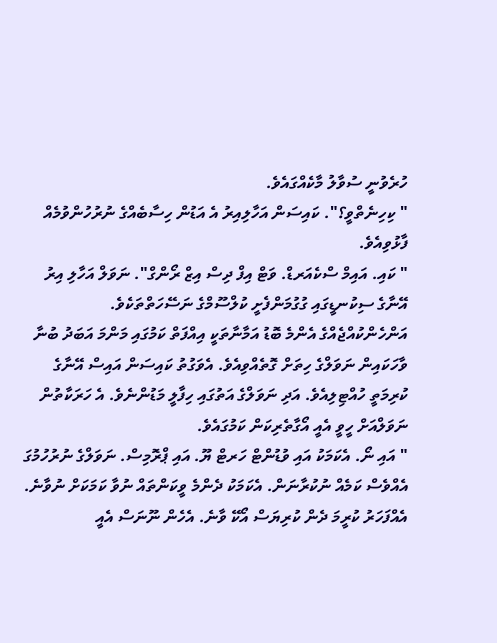ހުރެވުނީ ސުވާލު މާކެއްގައެވެ.
" ކިހިނެތްވީ؟". ކައިސަން އަހާލިއިރު އެ އަޑުން ހިސާބެއްގެ ނުރުހުންވުމެއް ފާޅުވިއެވެ.
" ކައި. އައިމް ސްކެއަރޑް. ވަޓް އިފް ދިސް އިޒް ރޯންގް". ނަވަލް އަހާލި އިރު އޭނާގެ ސިކުނޑީގައި ގުގުމަންފެށީ ކުލްސޫމްގެ ނަސޭހަތްތަކެވެ.
އަންހެންކުއްޖެއްގެ އެންމެ ބޮޑު އަމާނާތަކީ އިއްފަތް ކަމުގައި މަންމަ އަބަދު ބުނާ ވާހަކައިން ނަވަލްގެ ހިތަށް ގޮތެއްވިއެވެ. އެވަގުތު ކައިސަން އައިސް އޭނާގެ ކުރިމަތީ ހުއްޓިލިއެވެ. އަދި ނަވަލްގެ އަތުގައި ހިފާލީ މަޑުންނެވެ. އެ ހަރަކާތުން ނަވަލްއަށް ހީވީ އެއީ އޯގާތެރިކަން ކަމުގައެވެ.
" އައި ނޯ. އެކަމަކު އައި ވުޑުންޓް ހަރޓް ޔޫ. އައި ޕްރޮމިސް. ނަވަލްގެ ނުރުހުމުގަ އެއްވެސް ކަމެއް ނުކުރާނަން. އެކަމަކު ދެންމެ ވީކަންތައް ނުވާ ކަމަކަށް ނުވާނެ. އެއްފަހަރު ކުރީމަ ދެން ކުރިޔަސް އޯކޭ ވާނެ. އެހެން ނޫނަސް އެއީ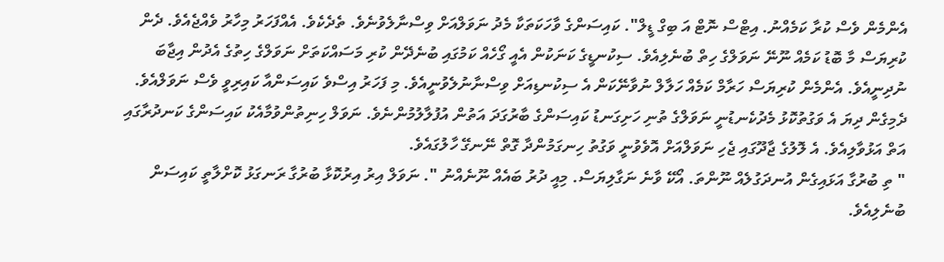އެންމެން ވެސް ކުރާ ކަމެއްނު. އިޓްސް ނޮޓް އަ ބިގް ޑީލް". ކައިސަންގެ ވާހަކަތަކާ މެދު ނަވަލްއަށް ވިސްނާލެވުނެވެ. ތެދެކެވެ. އެއްފަހަރު މިހާރު ވެއްޖެއެވެ. ދެން ކުރިޔަސް މާ ބޮޑު ކަމެއް ނޫނޭ ނަވަލްގެ ހިތް ބުނެލިއެވެ. ސިކުނޑީގެ ކަނަކުން އެއީ ގޯހެއް ކަމުގައި ބުނެދޭން ކުރި މަސައްކަތަށް ނަވަލްގެ ހިތުގެ އެދުން އިޖާބަ ނުދިނީއެވެ. އެންމެން ކުރިޔަސް ހަރާމް ކަމެއް ހަލާލް ނުވާނޭކަން އެ ސިކުނޑިއަށް ވިސްނާނުލެވުނީއެވެ. މި ފަހަރު އިސްވެ ކައިސަންއާ ކައިރިވީ ވެސް ނަވަލްއެވެ.
ދެމިގެން ދިޔަ އެ ވަގުތުކޮޅު މެދުކެނޑުނީ ނަވަލްގެ ތުނި ހަށިގަނޑު ކައިސަންގެ ބާރުގަދަ އަތުން އުފުލާލުމުންނެވެ. ނަވަލް ހިނިތުންވުމާއެކު ކައިސަންގެ ކަނދުރާގައި އަތް އަޅުވާލިއެވެ. އެ ލޮލުގެ ޖާދޫގައި ޖެހި ނަވަލްއަށް އޮވެވުނީ ވަގުތު ހިނގަމުންދާ ގޮތް ނޭނގޭ ހާލުގައެވެ.
" ތި ބުރުގާ އަޅައިގެން އުނދަގުލެއް ނޫންތަ. އޯކޭ ވާނެ ނަގާލިޔަސް. މިއީ ދުރު ބައެއް ނޫނެއްނު ". ނަވަލް އިރު އިރުކޮޅާ ބުރުގާ ރަނގަޅު ކޮށްލާތީ ކައިސަން ބުނެލިއެވެ.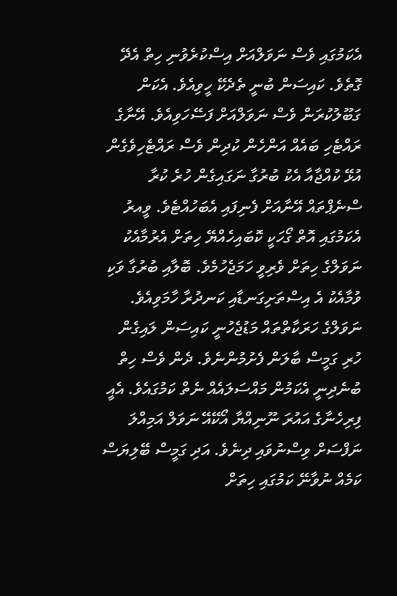އެކަމުގައި ވެސް ނަވަލްއަށް އިސްކުރެވުނި ހިތް އެދޭ ގޮތެވެ. ކައިސަން ބުނީ ތެދެކޭ ހީވިއެވެ. އެކަން ގަބޫލުކުރަން ވެސް ނަވަލްއަށް ފަސޭހަވިއެވެ. އޭނާގެ ރައްޓެހި ބައެއް އަންހެން ކުދިން ވެސް ރައްޓެހިވެގެން އުޅޭ ކުއްޖާއާ އެކު ބުރުގާ ނަގައިގެން ހުރެ ކުރާ ސްނެޕްތައް އޭނާއަށް ފެނިފައި އެބަހުއްޓެވެ. ވީއރު އެކަމުގައި އޮތް ގޯހަކީ ކޮބައިހެއްޔޭ ހިތަށް އެރުމާއެކު ނަވަލްގެ ހިތަށް ވެރިވީ ހަމަޖެހުމެވެ. ބޮލާއި ބުރުގާ ވަކި ވުމާއެކު އެ އިސްތަށިގަނޑާއި ކަނދުރާ ހާމަވިއެވެ.
ނަވަލްގެ ހަރަކާތްތައް މަޑުޖެހުނީ ކައިސަން ލައިގެން ހުރި ގަމީސް ބާލަން ފެށުމުންނެވެ. ދެން ވެސް ހިތް ބުނެދިނީ އެކަމުން މައްސަލައެއް ނެތް ކަމުގައެވެ. އެއީ ފިރިހެނާގެ އައުރަ ނޫނިއްޔާ އޯކޭއޭ ނަވަލް އަމިއްލަ ނަފްސަށް ވިސްނުވައި ދިނެވެ. އަދި ގަމީސް ބޭލިޔަސް ކަމެއް ނުވާނޭ ކަމުގައި ހިތަށް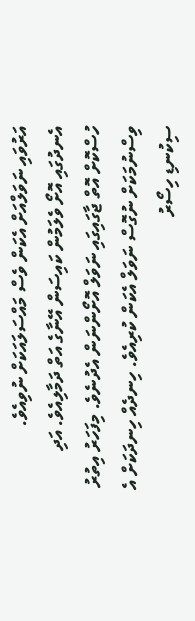އަރުވައި ނަވަލްއަށް އެކަން ވެސް މައްސަލައަކަށް ނުވިއެވެ.
އެނދުގައި އޮށޯ ވެލަމުން ކައިސަން އޭނާގެ އަތް ދަމާލިއެވެ. އަދި ހުސްކޮށް އޮތް ޖާގައިގައި ނަވަލް އޮށޯންނަން އެދުނެވެ. މިފަހަރު އިތުރު ވިސްނުމަކަށް ނުގޮސް ނަވަލް އެކަން ކުރިއެވެ. ހިނދެއް ހިނދަކަށް އެ ސިކުނޑި ހިސޯރު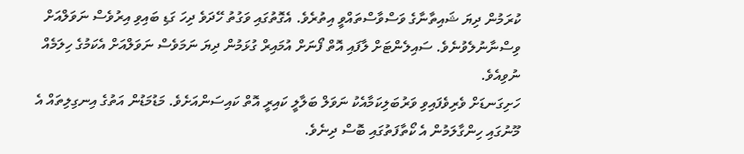ކުރަމުން ދިޔަ ޝައިތާނާގެ ވަސްވާސްތައްވީ އިތުރެވެ. އެގޮތުގައި ވަގުތު ހޭދަވެ ދިހަ ގަޑި ބައިވި އިރުވެސް ނަވަލްއަށް ވިސްނާނުލެވުނެވެ. ސައިލެންޓަށް ލާފައި އޮތް ފޯނަށް އުމައިރް ގުޅަމުން ދިޔަ ނަމަވެސް ނަވަލްއަށް އެކަމުގެ ހިލަމެއް ނުވިއެވެ.
ހަށިގަނޑަށް ވެރިވެފައިވި ވަރުބަލިކަމާއެކު ނަވަލް ބަލާލީ ކައިރީ އޮތް ކައިސަންއަށެވެ. މަޑުމަޑުން އަތުގެ އިނގިލިތައް އެ މޫނުގައި ހިންގާލަމުން އެ ކޯތާފަތުގައި ބޮސް ދިނެވެ.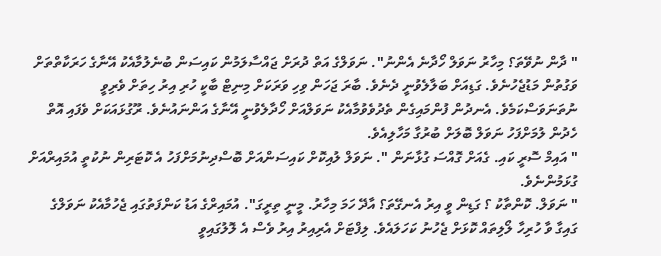" ދާން ނުވޭތަ؟ މިހާރު ނަވަލް ހޯދާނެ އެންނު". ނަވަލްގެ އަތް ދުރަށް ޖައްސާލަމުން ކައިސަން ބުނެލުމާއެކު އޭނާގެ ހަރަކާތްތަށް ވަގުތުން މަޑުޖެހުނެވެ. ގަޑިއަށް ބަލާލެވުނީ ދެނެވެ. ބާރަ ޖަހަން ވިހި ވަރަކަށް މިނިޓް ބާކީ ހުރި އިރު ހިތަށް ވެރިވީ ނުތަނަވަސްކަމެވެ. އެނދުން ފުންމައިގެން ތެދުވެވުމާއެކު ނަވަލްއަށް ހޯދާލެވުނީ އޭނާގެ އަންނައުނެވެ. ރޫގުޅައަކަށް ވެފައި އޮތް ހެދުން ލުމަށްފަހު ނަވަލް ބޮލަށް ބުރުގާ މަހާލިއެވެ.
" އައިމް ސޮރީ ކައި. ގެއަށް ގޮއްސަ ގުޅާނަން ". ނަވަލް ލުއިކޮށް ކައިސަންއަށް ބޮސްދިނުމަށްފަހު އެ ކޮޓަރިން ނުކުތީ އުމައިރްއަށް ގުޅަމުންނެވެ.
" ނަވަލް. ކޮންތާކު ؟ ގަޑިން ވީ އިރު އެނގޭތަ؟ އާދޭ ހަމަ މިހާރު. މީނީ ތިރީގަ". އުމައިރްގެ އަޑު ކަންފަތުގައި ޖެހުމާއެކު ނަވަލްގެ ގައިގާ ވާ ހުރިހާ ލޯލިތައް ކޮޅަށް ޖެހުނު ކަހަލައެވެ. ލިފްޓަށް އެރިއިރު އިރު ވެސް އެ ލޮލުގައިވީ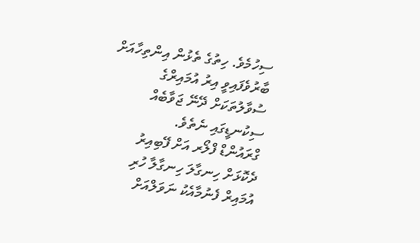ސިހުމެވެ. ހިތުގެ ތެޅުން އިންތިހާއަށް ބާރުވެފައިވީ އިރު އުމައިރްގެ ސުވާލުތަކަށް ދޭނޭ ޖަވާބެއް ސިކުނޑީގައި ނެތެވެ.
ގްރައުންޑް ފްލޯރ އަށް ފޭބިއިރު ދެކޮޅަށް ހިނގާލަ ހިނގާލާ ހުރި އުމައިރް ފެނުމާއެކު ނަވަލްއަށް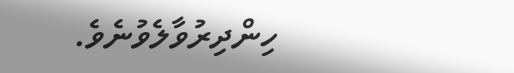ހިންދިރުވާލެވުނެވެ.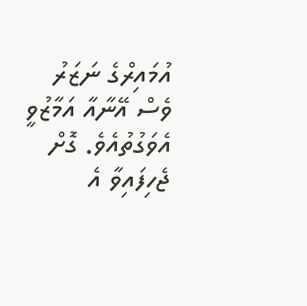އުމައިރްގެ ނަޒަރު ވެސް އޭނާއާ އަމާޒުވީ އެވަގުތުއެވެ. ގޮށް ޖެހިފައިވާ އެ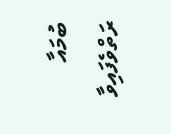ބުމައާ ރަތްވެފައިވާ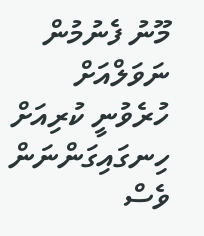މޫނު ފެނުމުން ނަވަލްއަށް ހުރެވުނީ ކުރިއަށް ހިނގައިގަންނަން ވެސް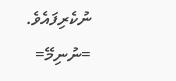ނުކެރިފައެވެ.
=ނުނިމޭ=